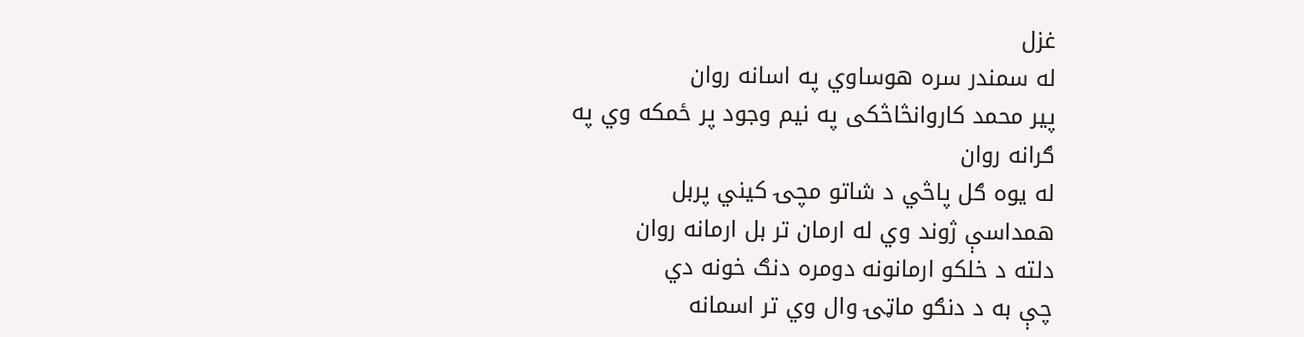غزل
له سمندر سره هوساوي په اسانه روان
پیر محمد کاروانڅاڅکی په نیم وجود پر ځمکه وي په ګرانه روان
له یوه ګل پاڅي د شاتو مچۍ کیني پربل
همداسې ژوند وي له ارمان تر بل ارمانه روان
دلته د خلکو ارمانونه دومره دنګ خونه دي
چې به د دنګو ماټۍ وال وي تر اسمانه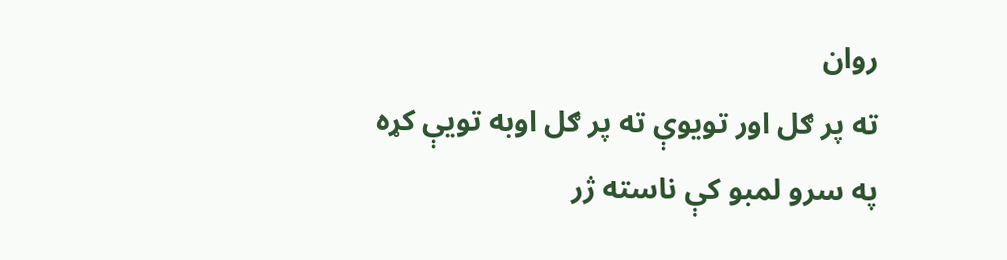روان
ته پر ګل اور تویوې ته پر ګل اوبه تویې کړه
په سرو لمبو کې ناسته ژر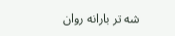شه تر بارانه روان